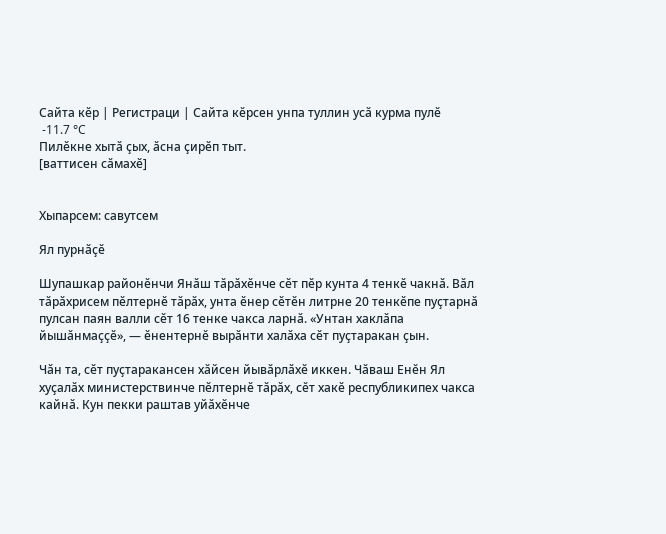Сайта кӗр | Регистраци | Сайта кӗрсен унпа туллин усӑ курма пулӗ
 -11.7 °C
Пилӗкне хытӑ ҫых, ӑсна ҫирӗп тыт.
[ваттисен сӑмахӗ]


Хыпарсем: савутсем

Ял пурнӑҫӗ

Шупашкар районӗнчи Янӑш тӑрӑхӗнче сӗт пӗр кунта 4 тенкӗ чакнӑ. Вӑл тӑрӑхрисем пӗлтернӗ тӑрӑх, унта ӗнер сӗтӗн литрне 20 тенкӗпе пуҫтарнӑ пулсан паян валли сӗт 16 тенке чакса ларнӑ. «Унтан хаклӑпа йышӑнмаҫҫӗ», — ӗнентернӗ вырӑнти халӑха сӗт пуҫтаракан ҫын.

Чӑн та, сӗт пуҫтаракансен хӑйсен йывӑрлӑхӗ иккен. Чӑваш Енӗн Ял хуҫалӑх министерствинче пӗлтернӗ тӑрӑх, сӗт хакӗ республикипех чакса кайнӑ. Кун пекки раштав уйӑхӗнче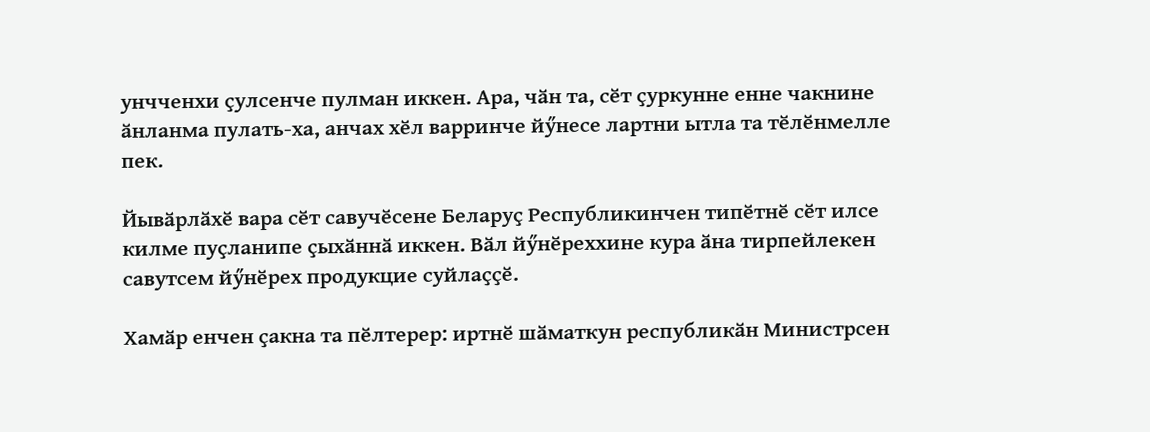унчченхи ҫулсенче пулман иккен. Ара, чӑн та, сӗт ҫуркунне енне чакнине ӑнланма пулать-ха, анчах хӗл варринче йӳнесе лартни ытла та тӗлӗнмелле пек.

Йывӑрлӑхӗ вара сӗт савучӗсене Беларуҫ Республикинчен типӗтнӗ сӗт илсе килме пуҫланипе ҫыхӑннӑ иккен. Вӑл йӳнӗреххине кура ӑна тирпейлекен савутсем йӳнӗрех продукцие суйлаҫҫӗ.

Хамӑр енчен ҫакна та пӗлтерер: иртнӗ шӑматкун республикӑн Министрсен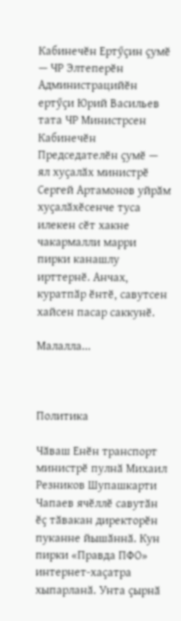Кабинечӗн Ертӳҫин ҫумӗ — ЧР Элтеперӗн Администрацийӗн ертӳҫи Юрий Васильев тата ЧР Министрсен Кабинечӗн Председателӗн ҫумӗ — ял хуҫалӑх министрӗ Сергей Артамонов уйрӑм хуҫалӑхӗсенче туса илекен сӗт хакне чакармалли марри пирки канашлу ирттернӗ. Анчах, куратпӑр ӗнтӗ, савутсен хайсен пасар саккунӗ.

Малалла...



Политика

Чӑваш Енӗн транспорт министрӗ пулнӑ Михаил Резников Шупашкарти Чапаев ячӗллӗ савутӑн ӗҫ тӑвакан директорӗн пуканне йышӑннӑ. Кун пирки «Правда ПФО» интернет-хаҫатра хыпарланӑ. Унта ҫырнӑ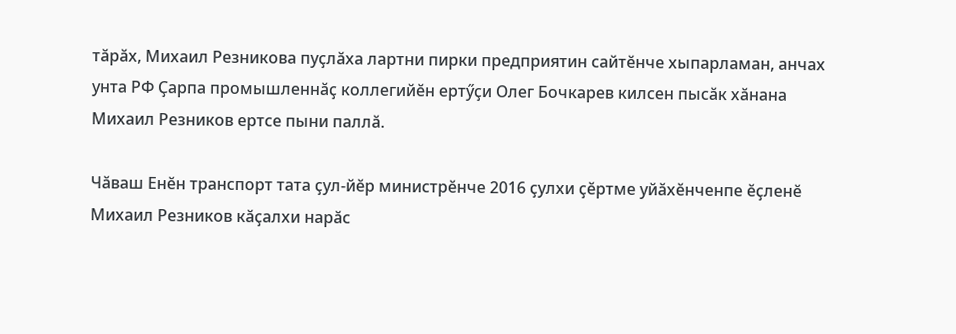тӑрӑх, Михаил Резникова пуҫлӑха лартни пирки предприятин сайтӗнче хыпарламан, анчах унта РФ Ҫарпа промышленнӑҫ коллегийӗн ертӳҫи Олег Бочкарев килсен пысӑк хӑнана Михаил Резников ертсе пыни паллӑ.

Чӑваш Енӗн транспорт тата ҫул-йӗр министрӗнче 2016 ҫулхи ҫӗртме уйӑхӗнченпе ӗҫленӗ Михаил Резников кӑҫалхи нарӑс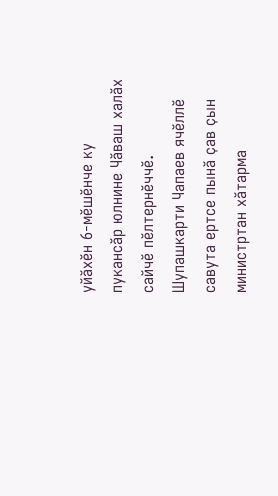уйӑхӗн 6-мӗшӗнче ку пукансӑр юлнине Чӑваш халӑх сайчӗ пӗлтернӗччӗ. Шупашкарти Чапаев ячӗллӗ савута ертсе пынӑ ҫав ҫын министртан хӑтарма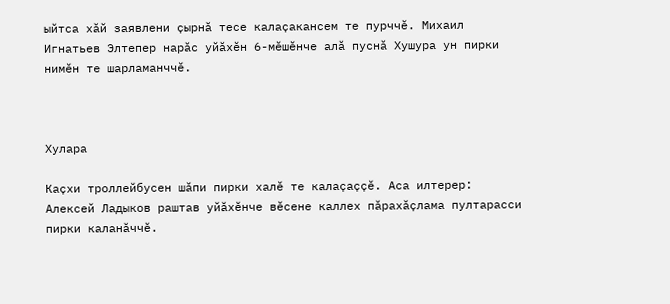ыйтса хӑй заявлени ҫырнӑ тесе калаҫакансем те пурччӗ. Михаил Игнатьев Элтепер нарӑс уйӑхӗн 6-мӗшӗнче алӑ пуснӑ Хушура ун пирки нимӗн те шарламанччӗ.



Хулара

Каҫхи троллейбусен шӑпи пирки халӗ те калаҫаҫҫӗ. Аса илтерер: Алексей Ладыков раштав уйӑхӗнче вӗсене каллех пӑрахӑҫлама пултарасси пирки каланӑччӗ.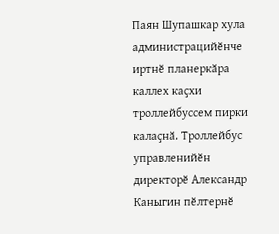Паян Шупашкар хула администрацийӗнче иртнӗ планеркӑра каллех каҫхи троллейбуссем пирки калаҫнӑ. Троллейбус управленийӗн директорӗ Александр Каныгин пӗлтернӗ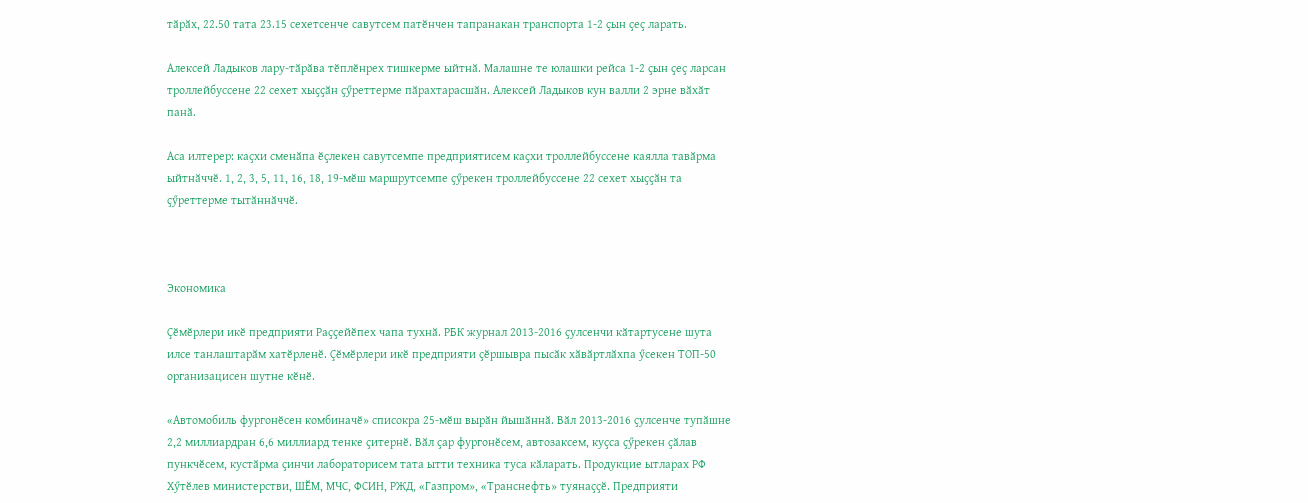тӑрӑх, 22.50 тата 23.15 сехетсенче савутсем патӗнчен тапранакан транспорта 1-2 ҫын ҫеҫ ларать.

Алексей Ладыков лару-тӑрӑва тӗплӗнрех тишкерме ыйтнӑ. Малашне те юлашки рейса 1-2 ҫын ҫеҫ ларсан троллейбуссене 22 сехет хыҫҫӑн ҫӳреттерме пӑрахтарасшӑн. Алексей Ладыков кун валли 2 эрне вӑхӑт панӑ.

Аса илтерер: каҫхи сменӑпа ӗҫлекен савутсемпе предприятисем каҫхи троллейбуссене каялла тавӑрма ыйтнӑччӗ. 1, 2, 3, 5, 11, 16, 18, 19-мӗш маршрутсемпе ҫӳрекен троллейбуссене 22 сехет хыҫҫӑн та ҫӳреттерме тытӑннӑччӗ.



Экономика

Ҫӗмӗрлери икӗ предприяти Раҫҫейӗпех чапа тухнӑ. РБК журнал 2013-2016 ҫулсенчи кӑтартусене шута илсе танлаштарӑм хатӗрленӗ. Ҫӗмӗрлери икӗ предприяти ҫӗршывра пысӑк хӑвӑртлӑхпа ӳсекен ТОП-50 организацисен шутне кӗнӗ.

«Автомобиль фургонӗсен комбиначӗ» списокра 25-мӗш вырӑн йышӑннӑ. Вӑл 2013-2016 ҫулсенче тупӑшне 2,2 миллиардран 6,6 миллиард тенке ҫитернӗ. Вӑл ҫар фургонӗсем, автозаксем, куҫса ҫӳрекен ҫӑлав пункчӗсем, кустӑрма ҫинчи лабораторисем тата ытти техника туса кӑларать. Продукцие ытларах РФ Хӳтӗлев министерстви, ШӖМ, МЧС, ФСИН, РЖД, «Газпром», «Транснефть» туянаҫҫӗ. Предприяти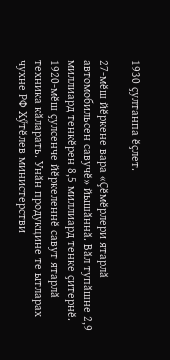1930 ҫултанпа ӗҫлет.

27-мӗш йӗркене вара «Ҫӗмӗрлери ятарлӑ автомобильсен савучӗ» йышӑннӑ. Вӑл тупӑшне 2,9 миллиард тенкӗрен 8,5 миллиард тенке ҫитернӗ. 1920-мӗш ҫулсенче йӗркеленнӗ савут ятарлӑ техника кӑларать. Унӑн продукцине те ытларах чухне РФ Хӳтӗлев министерстви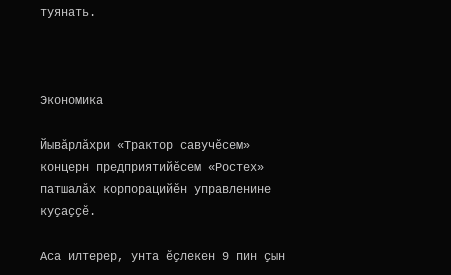туянать.



Экономика

Йывӑрлӑхри «Трактор савучӗсем» концерн предприятийӗсем «Ростех» патшалӑх корпорацийӗн управленине куҫаҫҫӗ.

Аса илтерер, унта ӗҫлекен 9 пин ҫын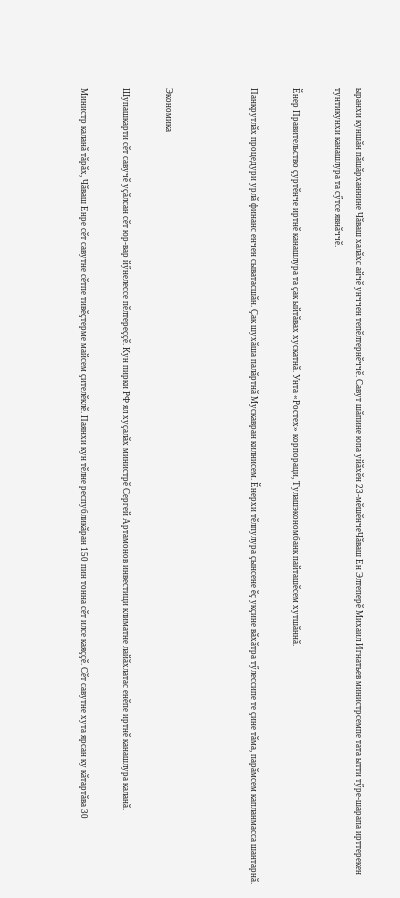ыранхи куншӑн пӑшӑрханнине Чӑваш халӑхс айчӗ унччен тепӗлтернӗччӗ. Савут шӑпине юпа уйӑхӗн 23-мӗшӗнчеЧӑваш Ен Элтеперӗ Михаил Игнатьев министрсемпе тата ытти тӳре-шарапа ирттерекен тунтикунхи канашлура та сӳтсе явнӑччӗ.

Ӗнер Правительство ҫуртӗнче иртнӗ канашлура та ҫак ыйтӑвах хускатнӑ. Унта «Ростех» корпораци, Тулашэкономбанк пайташӗсем хутшӑннӑ.

Панкрутлӑх процедури урлӑ финанс енчен сыватасшӑн. Ҫак шухӑша палӑртнӑ Мускавран килнисем. Ӗнерхи тӗлпулура ҫынсене ӗҫ укҫине вӑхӑтра тӳлессипе те ҫине тӑма, парӑмсем капланмасса шантарнӑ.



Экономика

Шупашкарти сӗт савучӗ уҫӑлсан сӗт юр-вар йӳнелессе пӗлтереҫҫӗ. Кун пирки РФ ял хуҫалӑх министрӗ Сергей Артамонов инвестици климатне лайӑхлатас енӗпе иртнӗ канашлура каланӑ.

Министр каланӑ тӑрӑх, Чӑваш Енре сӗт савутне сӗтпе тивӗҫтерме майсем ҫителӗклӗ. Паянхи кун тӗлне республикӑран 150 пин тонна сӗт илсе каяҫҫӗ. Сӗт савутне хута ярсан ку кӑтартӑва 30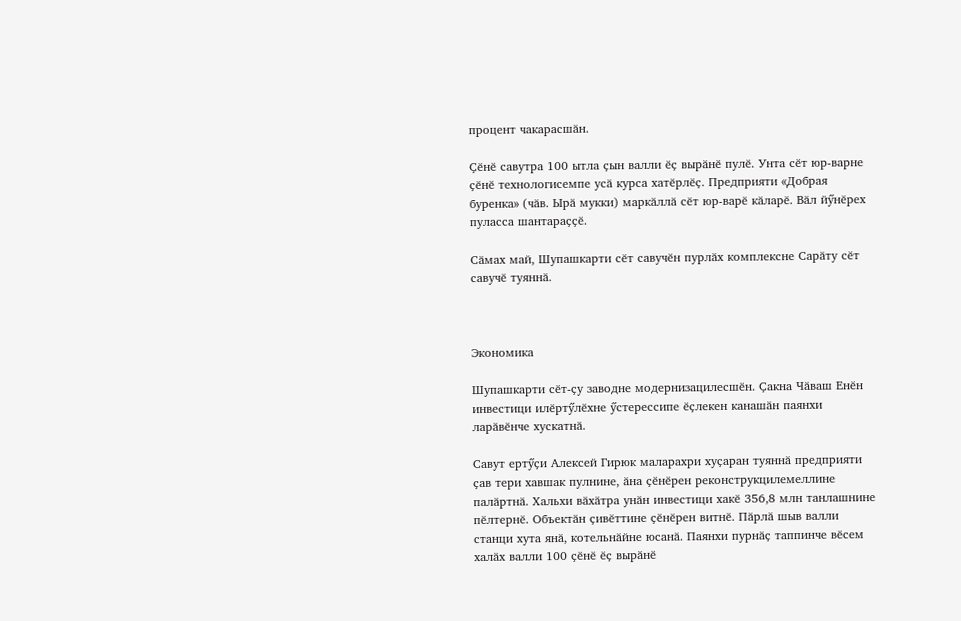процент чакарасшӑн.

Ҫӗнӗ савутра 100 ытла ҫын валли ӗҫ вырӑнӗ пулӗ. Унта сӗт юр-варне ҫӗнӗ технологисемпе усӑ курса хатӗрлӗҫ. Предприяти «Добрая буренка» (чӑв. Ырӑ мукки) маркӑллӑ сӗт юр-варӗ кӑларӗ. Вӑл йӳнӗрех пуласса шантараҫҫӗ.

Сӑмах май, Шупашкарти сӗт савучӗн пурлӑх комплексне Сарӑту сӗт савучӗ туяннӑ.



Экономика

Шупашкарти сӗт-ҫу заводне модернизацилесшӗн. Ҫакна Чӑваш Енӗн инвестици илӗртӳлӗхне ӳстерессипе ӗҫлекен канашӑн паянхи ларӑвӗнче хускатнӑ.

Савут ертӳҫи Алексей Гирюк маларахри хуҫаран туяннӑ предприяти ҫав тери хавшак пулнине, ӑна ҫӗнӗрен реконструкцилемеллине палӑртнӑ. Хальхи вӑхӑтра унӑн инвестици хакӗ 356,8 млн танлашнине пӗлтернӗ. Объектӑн ҫивӗттине ҫӗнӗрен витнӗ. Пӑрлӑ шыв валли станци хута янӑ, котельнӑйне юсанӑ. Паянхи пурнӑҫ таппинче вӗсем халӑх валли 100 ҫӗнӗ ӗҫ вырӑнӗ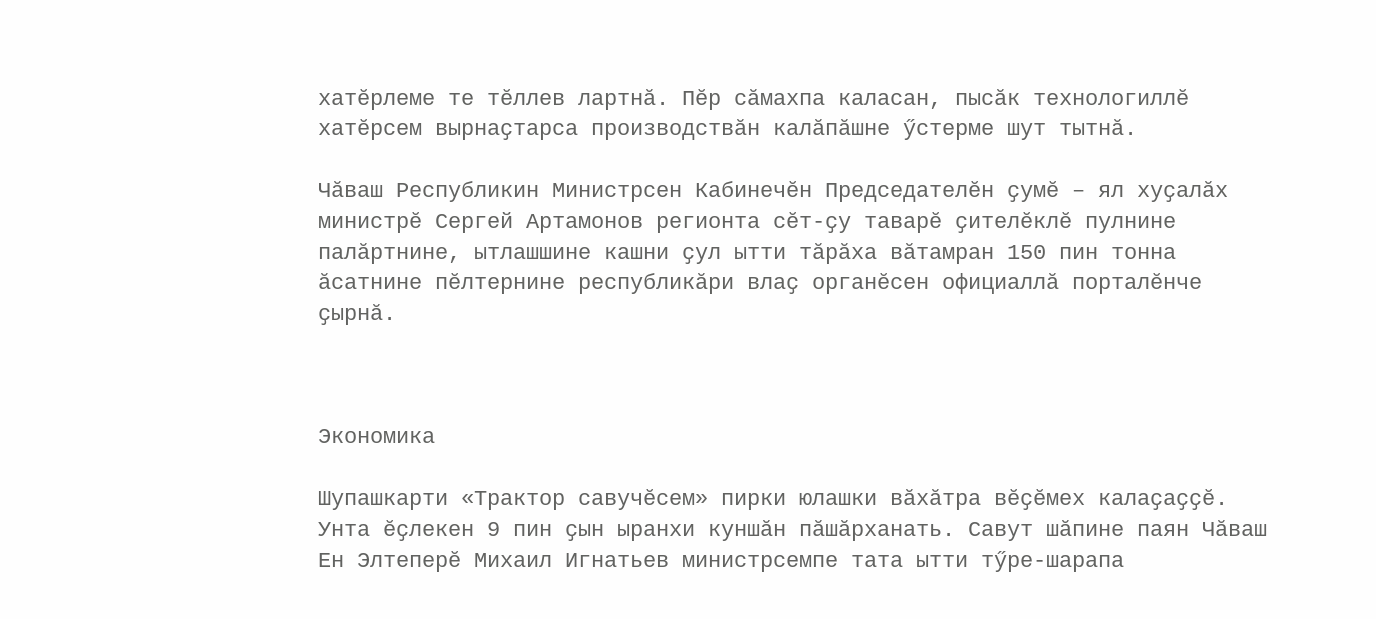хатӗрлеме те тӗллев лартнӑ. Пӗр сӑмахпа каласан, пысӑк технологиллӗ хатӗрсем вырнаҫтарса производствӑн калӑпӑшне ӳстерме шут тытнӑ.

Чӑваш Республикин Министрсен Кабинечӗн Председателӗн ҫумӗ – ял хуҫалӑх министрӗ Сергей Артамонов регионта сӗт-ҫу таварӗ ҫителӗклӗ пулнине палӑртнине, ытлашшине кашни ҫул ытти тӑрӑха вӑтамран 150 пин тонна ӑсатнине пӗлтернине республикӑри влаҫ органӗсен официаллӑ порталӗнче ҫырнӑ.



Экономика

Шупашкарти «Трактор савучӗсем» пирки юлашки вӑхӑтра вӗҫӗмех калаҫаҫҫӗ. Унта ӗҫлекен 9 пин ҫын ыранхи куншӑн пӑшӑрханать. Савут шӑпине паян Чӑваш Ен Элтеперӗ Михаил Игнатьев министрсемпе тата ытти тӳре-шарапа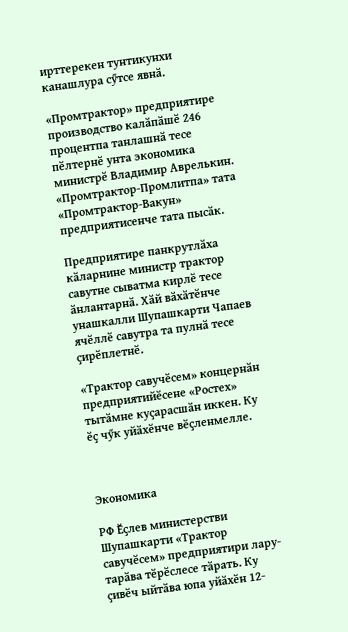ирттерекен тунтикунхи канашлура сӳтсе явнӑ.

«Промтрактор» предприятире производство калӑпӑшӗ 246 процентпа танлашнӑ тесе пӗлтернӗ унта экономика министрӗ Владимир Аврелькин. «Промтрактор-Промлитпа» тата «Промтрактор-Вакун» предприятисенче тата пысӑк.

Предприятире панкрутлӑха кӑларнине министр трактор савутне сыватма кирлӗ тесе ӑнлантарнӑ. Хӑй вӑхӑтӗнче унашкалли Шупашкарти Чапаев ячӗллӗ савутра та пулнӑ тесе ҫирӗплетнӗ.

«Трактор савучӗсем» концернӑн предприятийӗсене «Ростех» тытӑмне куҫарасшӑн иккен. Ку ӗҫ чӳк уйӑхӗнче вӗҫленмелле.



Экономика

РФ Ӗҫлев министерстви Шупашкарти «Трактор савучӗсем» предприятири лару-тарӑва тӗрӗслесе тӑрать. Ку ҫивӗч ыйтӑва юпа уйӑхӗн 12-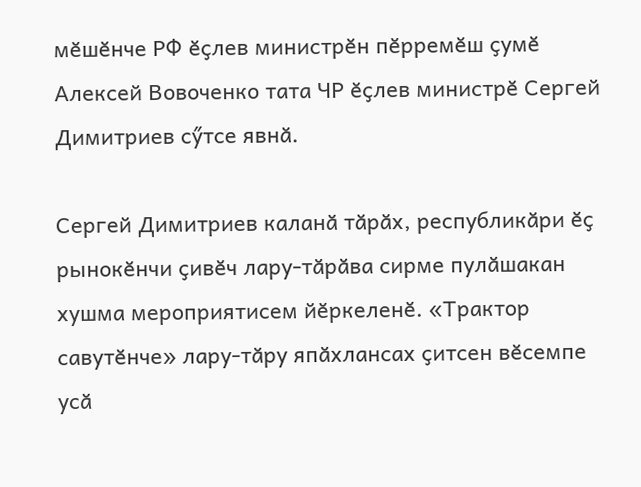мӗшӗнче РФ ӗҫлев министрӗн пӗрремӗш ҫумӗ Алексей Вовоченко тата ЧР ӗҫлев министрӗ Сергей Димитриев сӳтсе явнӑ.

Сергей Димитриев каланӑ тӑрӑх, республикӑри ӗҫ рынокӗнчи ҫивӗч лару-тӑрӑва сирме пулӑшакан хушма мероприятисем йӗркеленӗ. «Трактор савутӗнче» лару-тӑру япӑхлансах ҫитсен вӗсемпе усӑ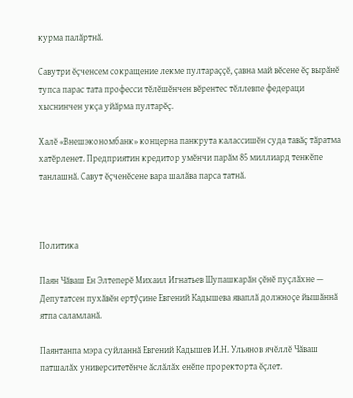курма палӑртнӑ.

Савутри ӗҫченсем сокращение лекме пултараҫҫӗ, ҫавна май вӗсене ӗҫ вырӑнӗ тупса парас тата професси тӗлӗшӗнчен вӗрентес тӗллевпе федераци хыснинчен укҫа уйӑрма пултарӗҫ.

Халӗ «Внешэкономбанк» концерна панкрута калассишӗн суда тавӑҫ тӑратма хатӗрленет. Предприятин кредитор умӗнчи парӑм 85 миллиард тенкӗпе танлашнӑ. Савут ӗҫченӗсене вара шалӑва парса татнӑ.



Политика

Паян Чӑваш Ен Элтеперӗ Михаил Игнатьев Шупашкарӑн ҫӗнӗ пуҫлӑхне — Депутатсен пухӑвӗн ертӳҫине Евгений Кадышева яваплӑ должноҫе йышӑннӑ ятпа саламланӑ.

Паянтанпа мэра суйланнӑ Евгений Кадышев И.Н. Ульянов ячӗллӗ Чӑваш патшалӑх университетӗнче ӑслӑлӑх енӗпе проректорта ӗҫлет.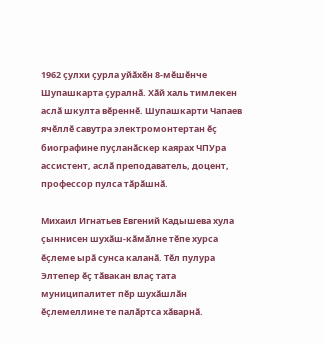1962 ҫулхи ҫурла уйӑхӗн 8-мӗшӗнче Шупашкарта ҫуралнӑ. Хӑй халь тимлекен аслӑ шкулта вӗреннӗ. Шупашкарти Чапаев ячӗллӗ савутра электромонтертан ӗҫ биографине пуҫланӑскер каярах ЧПУра ассистент, аслӑ преподаватель, доцент, профессор пулса тӑрӑшнӑ.

Михаил Игнатьев Евгений Кадышева хула ҫыннисен шухӑш-кӑмӑлне тӗпе хурса ӗҫлеме ырӑ сунса каланӑ. Тӗл пулура Элтепер ӗҫ тӑвакан влаҫ тата муниципалитет пӗр шухӑшлӑн ӗҫлемеллине те палӑртса хӑварнӑ.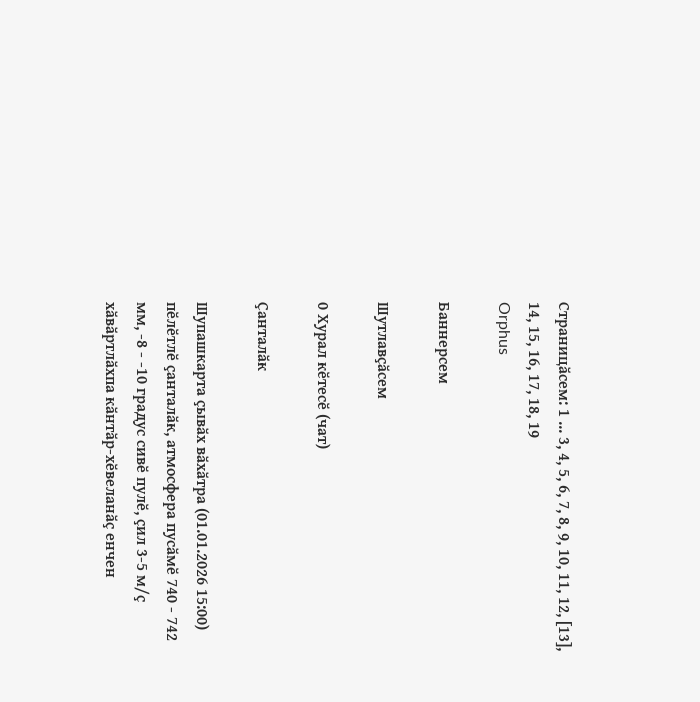Страницӑсем: 1 ... 3, 4, 5, 6, 7, 8, 9, 10, 11, 12, [13], 14, 15, 16, 17, 18, 19
Orphus

Баннерсем

Шутлавҫӑсем

0 Хурал кӗтесӗ (чат)

Ҫанталӑк

Шупашкарта ҫывӑх вӑхӑтра (01.01.2026 15:00) пӗлӗтлӗ ҫанталӑк, атмосфера пусӑмӗ 740 - 742 мм, -8 - -10 градус сивӗ пулӗ, ҫил 3-5 м/ҫ хӑвӑртлӑхпа кӑнтӑр-хӗвеланӑҫ енчен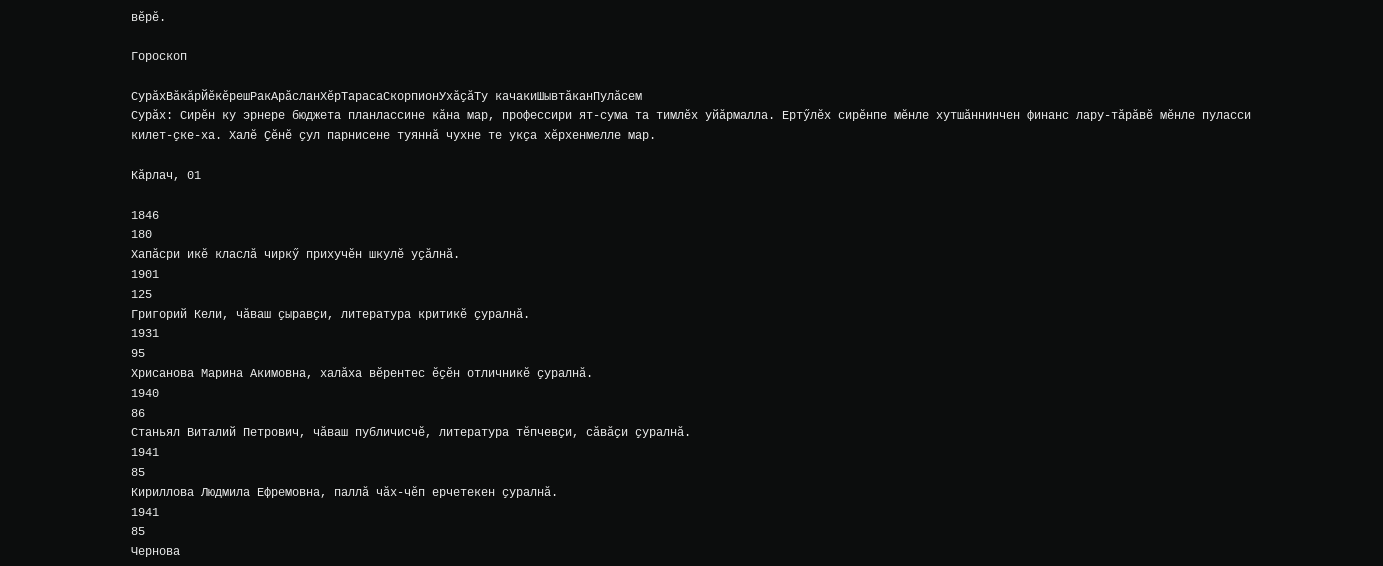вӗрӗ.

Гороскоп

СурӑхВӑкӑрЙӗкӗрешРакАрӑсланХӗрТарасаСкорпионУхӑҫӑТу качакиШывтӑканПулӑсем
Сурӑх: Сирӗн ку эрнере бюджета планлассине кӑна мар, профессири ят-сума та тимлӗх уйӑрмалла. Ертӳлӗх сирӗнпе мӗнле хутшӑннинчен финанс лару-тӑрӑвӗ мӗнле пуласси килет-ҫке-ха. Халӗ Ҫӗнӗ ҫул парнисене туяннӑ чухне те укҫа хӗрхенмелле мар.

Кӑрлач, 01

1846
180
Хапӑсри икӗ класлӑ чиркӳ прихучӗн шкулӗ уҫӑлнӑ.
1901
125
Григорий Кели, чӑваш ҫыравҫи, литература критикӗ ҫуралнӑ.
1931
95
Хрисанова Марина Акимовна, халӑха вӗрентес ӗҫӗн отличникӗ ҫуралнӑ.
1940
86
Станьял Виталий Петрович, чӑваш публичисчӗ, литература тӗпчевҫи, сӑвӑҫи ҫуралнӑ.
1941
85
Кириллова Людмила Ефремовна, паллӑ чӑх-чӗп ерчетекен ҫуралнӑ.
1941
85
Чернова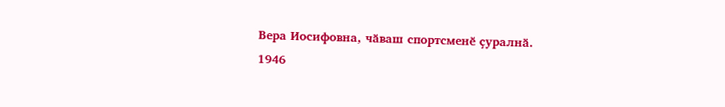Вера Иосифовна, чӑваш спортсменӗ ҫуралнӑ.
1946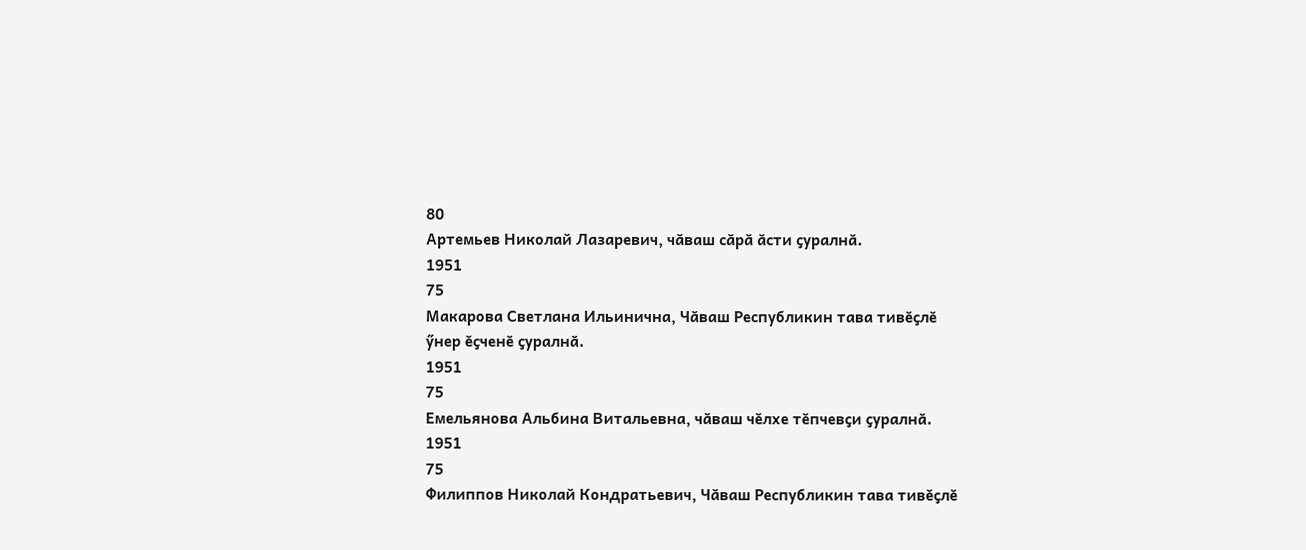80
Артемьев Николай Лазаревич, чӑваш сӑрӑ ӑсти ҫуралнӑ.
1951
75
Макарова Светлана Ильинична, Чӑваш Республикин тава тивӗҫлӗ ӳнер ӗҫченӗ ҫуралнӑ.
1951
75
Емельянова Альбина Витальевна, чӑваш чӗлхе тӗпчевҫи ҫуралнӑ.
1951
75
Филиппов Николай Кондратьевич, Чӑваш Республикин тава тивӗҫлӗ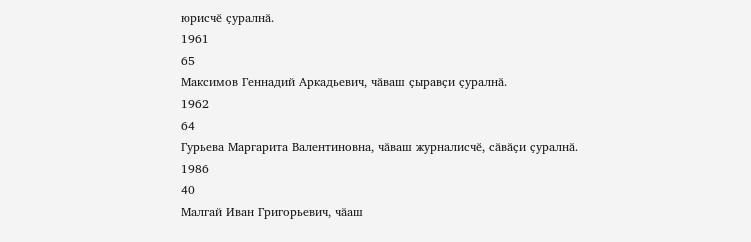юрисчӗ ҫуралнӑ.
1961
65
Максимов Геннадий Аркадьевич, чӑваш ҫыравҫи ҫуралнӑ.
1962
64
Гурьева Маргарита Валентиновна, чӑваш журналисчӗ, сӑвӑҫи ҫуралнӑ.
1986
40
Малгай Иван Григорьевич, чӑаш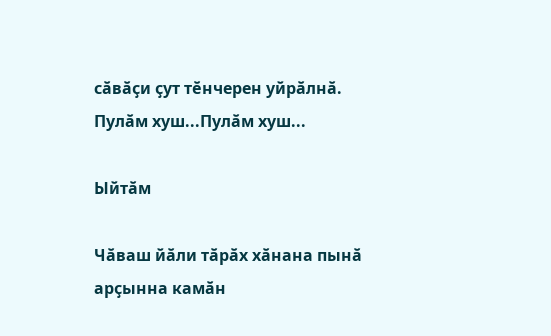сӑвӑҫи ҫут тӗнчерен уйрӑлнӑ.
Пулӑм хуш...Пулӑм хуш...

Ыйтӑм

Чӑваш йӑли тӑрӑх хӑнана пынӑ арҫынна камӑн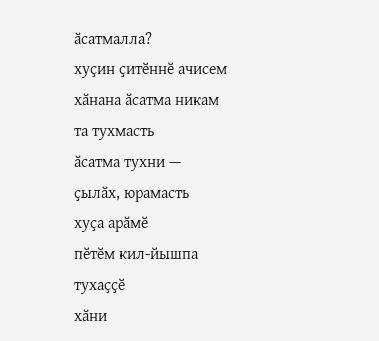ӑсатмалла?
хуҫин ҫитӗннӗ ачисем
хӑнана ӑсатма никам та тухмасть
ӑсатма тухни — ҫылӑх, юрамасть
хуҫа арӑмӗ
пӗтӗм кил-йышпа тухаҫҫӗ
хӑни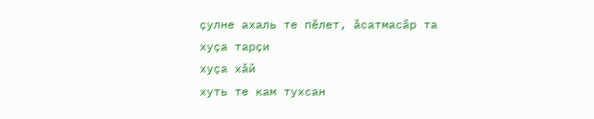ҫулне ахаль те пӗлет, ӑсатмасӑр та
хуҫа тарҫи
хуҫа хӑй
хуть те кам тухсан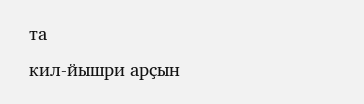та
кил-йышри арҫын